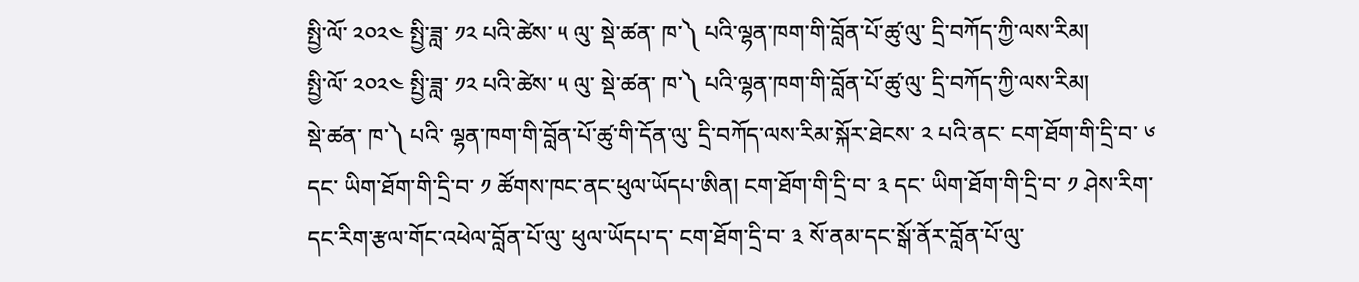སྤྱི་ལོ་ ༢༠༢༤ སྤྱི་ཟླ་ ༡༢ པའི་ཚེས་ ༥ ལུ་ སྡེ་ཚན་ ཁ་༽ པའི་ལྷན་ཁག་གི་བློན་པོ་ཚུ་ལུ་ དྲི་བཀོད་ཀྱི་ལས་རིམ།
སྤྱི་ལོ་ ༢༠༢༤ སྤྱི་ཟླ་ ༡༢ པའི་ཚེས་ ༥ ལུ་ སྡེ་ཚན་ ཁ་༽ པའི་ལྷན་ཁག་གི་བློན་པོ་ཚུ་ལུ་ དྲི་བཀོད་ཀྱི་ལས་རིམ།
སྡེ་ཚན་ ཁ་༽ པའི་ ལྷན་ཁག་གི་བློན་པོ་ཚུ་གི་དོན་ལུ་ དྲི་བཀོད་ལས་རིམ་སྐོར་ཐེངས་ ༢ པའི་ནང་ ངག་ཐོག་གི་དྲི་བ་ ༦ དང་ ཡིག་ཐོག་གི་དྲི་བ་ ༡ ཚོགས་ཁང་ནང་ཕུལ་ཡོདཔ་ཨིན། ངག་ཐོག་གི་དྲི་བ་ ༣ དང་ ཡིག་ཐོག་གི་དྲི་བ་ ༡ ཤེས་རིག་དང་རིག་རྩལ་གོང་འཕེལ་བློན་པོ་ལུ་ ཕུལ་ཡོདཔ་ད་ ངག་ཐོག་དྲི་བ་ ༣ སོ་ནམ་དང་སྒོ་ནོར་བློན་པོ་ལུ་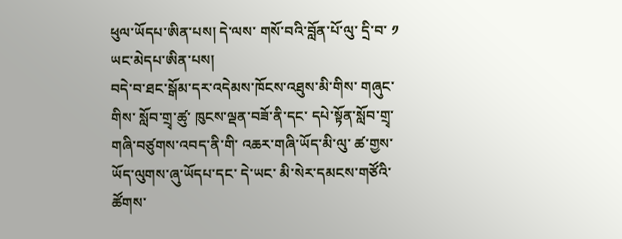ཕུལ་ཡོདཔ་ཨིན་པས། དེ་ལས་ གསོ་བའི་བློན་པོ་ལུ་ དྲི་བ་ ༡ ཡང་མེདཔ་ཨིན་པས།
བདེ་བ་ཐང་སྒོམ་དར་འདེམས་ཁོངས་འཐུས་མི་གིས་ གཞུང་གིས་ སློབ་གྲྭ་ཚུ་ ཁུངས་ལྡན་བཟོ་ནི་དང་ དཔེ་སྟོན་སློབ་གྲྭ་གཞི་བཙུགས་འབད་ནི་གི་ འཆར་གཞི་ཡོད་མི་ལུ་ ཚ་གྱས་ཡོད་ལུགས་ཞུ་ཡོདཔ་དང་ དེ་ཡང་ མི་སེར་དམངས་གཙོའི་ཚོགས་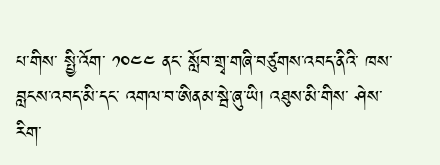པ་གིས་ སྤྱི་འོག་ ༡༠༤༤ ནང་ སློབ་གྲྭ་གཞི་བཙུགས་འབད་ནིའི་ ཁས་བླངས་འབད་མི་དང་ འགལ་བ་ཨིནམ་སྦེ་ཞུ་ཡི། འཐུས་མི་གིས་ ཤེས་རིག་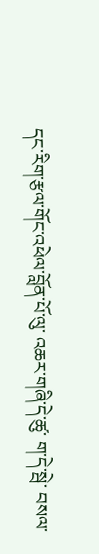དང་རིག་རྩལ་གོང་འཕེལ་བློན་པོ་ལུ་ འཆར་གཞི་དེ་ཚུ་ ག་དེ་སྦེ་ བསལ་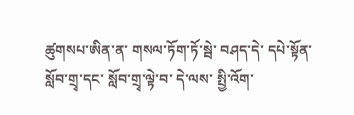ཚུགསཔ་ཨིན་ན་ གསལ་ཏོག་ཏོ་སྦེ་ བཤད་དེ་ དཔེ་སྟོན་སློབ་གྲྭ་དང་ སློབ་གྲྭ་ལྟེ་བ་ དེ་ལས་ སྤྱི་འོག་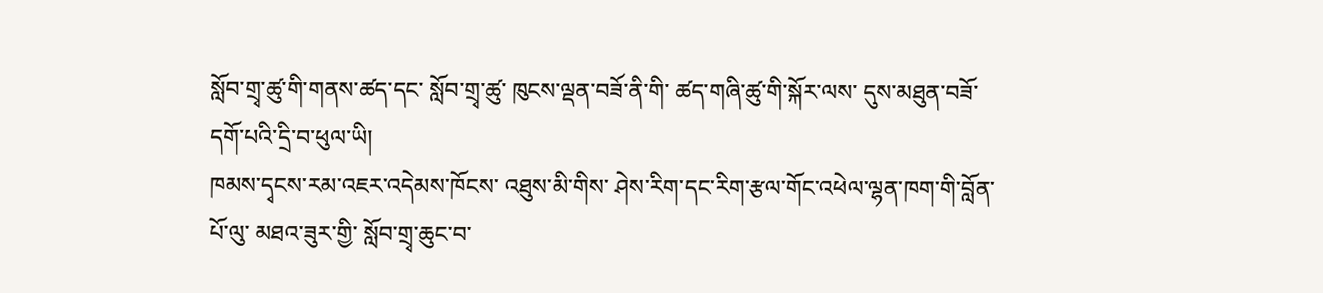སློབ་གྲྭ་ཚུ་གི་གནས་ཚད་དང་ སློབ་གྲྭ་ཚུ་ ཁུངས་ལྡན་བཟོ་ནི་གི་ ཚད་གཞི་ཚུ་གི་སྐོར་ལས་ དུས་མཐུན་བཟོ་དགོ་པའི་དྲི་བ་ཕུལ་ཡི།
ཁམས་དྭངས་རམ་འཇར་འདེམས་ཁོངས་ འཐུས་མི་གིས་ ཤེས་རིག་དང་རིག་རྩལ་གོང་འཕེལ་ལྷན་ཁག་གི་བློན་པོ་ལུ་ མཐའ་ཟུར་གྱི་ སློབ་གྲྭ་ཆུང་བ་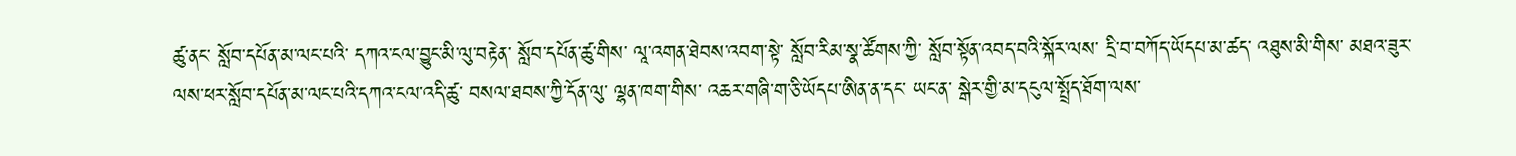ཚུ་ནང་ སློབ་དཔོན་མ་ལང་པའི་ དཀའ་ངལ་བྱུང་མི་ལུ་བརྟེན་ སློབ་དཔོན་ཚུ་གིས་ ལཱ་འགན་ཐེབས་འབག་སྟེ་ སློབ་རིམ་སྣ་ཚོགས་ཀྱི་ སློབ་སྟོན་འབད་བའི་སྐོར་ལས་ དྲི་བ་བཀོད་ཡོདཔ་མ་ཚད་ འཐུས་མི་གིས་ མཐའ་ཟུར་ལས་ཕར་སློབ་དཔོན་མ་ལང་པའི་དཀའ་ངལ་འདི་ཚུ་ བསལ་ཐབས་ཀྱི་དོན་ལུ་ ལྷན་ཁག་གིས་ འཆར་གཞི་ག་ཅི་ཡོདཔ་ཨིན་ན་དང་ ཡང་ན་ སྒེར་གྱི་མ་དངུལ་སྤྲོད་ཐོག་ལས་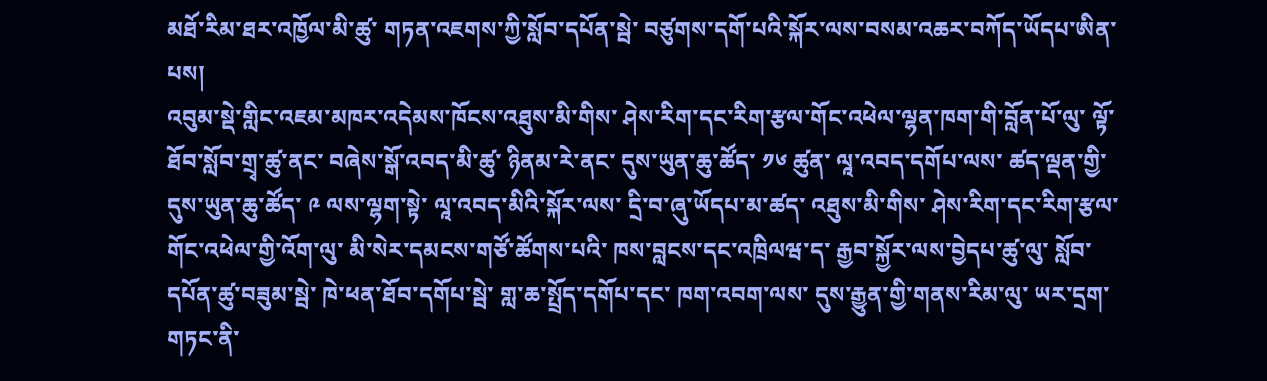མཐོ་རིམ་ཐར་འཁྱོལ་མི་ཚུ་ གཏན་འཇགས་ཀྱི་སློབ་དཔོན་སྦེ་ བཙུགས་དགོ་པའི་སྐོར་ལས་བསམ་འཆར་བཀོད་ཡོདཔ་ཨིན་པས།
འབུམ་སྡེ་གླིང་འཇམ་མཁར་འདེམས་ཁོངས་འཐུས་མི་གིས་ ཤེས་རིག་དང་རིག་རྩལ་གོང་འཕེལ་ལྷན་ཁག་གི་བློན་པོ་ལུ་ ལྟོ་ཐོབ་སློབ་གྲྭ་ཚུ་ནང་ བཞེས་སྒོ་འབད་མི་ཚུ་ ཉིནམ་རེ་ནང་ དུས་ཡུན་ཆུ་ཚོད་ ༡༦ ཚུན་ ལཱ་འབད་དགོཔ་ལས་ ཚད་ལྡན་གྱི་ དུས་ཡུན་ཆུ་ཚོད་ ༩ ལས་ལྷག་སྟེ་ ལཱ་འབད་མིའི་སྐོར་ལས་ དྲི་བ་ཞུ་ཡོདཔ་མ་ཚད་ འཐུས་མི་གིས་ ཤེས་རིག་དང་རིག་རྩལ་གོང་འཕེལ་གྱི་འོག་ལུ་ མི་སེར་དམངས་གཙོ་ཚོགས་པའི་ ཁས་བླངས་དང་འཁྲིལཝ་ད་ རྒྱབ་སྐྱོར་ལས་བྱེདཔ་ཚུ་ལུ་ སློབ་དཔོན་ཚུ་བཟུམ་སྦེ་ ཁེ་ཕན་ཐོབ་དགོཔ་སྦེ་ གླ་ཆ་སྤྲོད་དགོཔ་དང་ ཁག་འབག་ལས་ དུས་རྒྱུན་གྱི་གནས་རིམ་ལུ་ ཡར་དྲག་གཏང་ནི་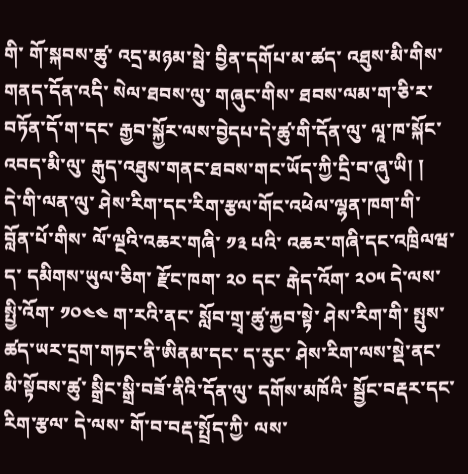གི་ གོ་སྐབས་ཚུ་ འདྲ་མཉམ་སྦེ་ བྱིན་དགོཔ་མ་ཚད་ འཐུས་མི་གིས་ གནད་དོན་འདི་ སེལ་ཐབས་ལུ་ གཞུང་གིས་ ཐབས་ལམ་ག་ཅི་ར་ བཏོན་དོ་ག་དང་ རྒྱབ་སྐྱོར་ལས་བྱེདཔ་དེ་ཚུ་གི་དོན་ལུ་ ལཱ་ཁ་སྐོང་འབད་མི་ལུ་ རྒུད་འཐུས་གནང་ཐབས་གང་ཡོད་ཀྱི་དྲི་བ་ཞུ་ཡི། །
དེ་གི་ལན་ལུ་ ཤེས་རིག་དང་རིག་རྩལ་གོང་འཕེལ་ལྷན་ཁག་གི་ བློན་པོ་གིས་ ལོ་ལྔའི་འཆར་གཞི་ ༡༣ པའི་ འཆར་གཞི་དང་འཁྲིལཝ་ད་ དམིགས་ཡུལ་ཅིག་ རྫོང་ཁག་ ༢༠ དང་ རྒེད་འོག་ ༢༠༥ དེ་ལས་ སྤྱི་འོག་ ༡༠༤༤ ག་རའི་ནང་ སློབ་གྲྭ་ཚུ་རྐྱབ་སྟེ་ ཤེས་རིག་གི་ སྤུས་ཚད་ཡར་དྲག་གཏང་ནི་ཨིནམ་དང་ ད་རུང་ ཤེས་རིག་ལས་སྡེ་ནང་ མི་སྟོབས་ཚུ་ སྒྲིང་སྒྲི་བཟོ་ནིའི་དོན་ལུ་ དགོས་མཁོའི་ སྦྱོང་བརྡར་དང་ རིག་རྩལ་ དེ་ལས་ གོ་བ་བརྡ་སྤྲོད་ཀྱི་ ལས་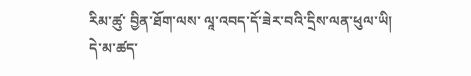རིམ་ཚུ་ བྱིན་ཐོག་ལས་ ལཱ་འབད་དོ་ཟེར་བའི་དྲིས་ལན་ཕུལ་ཡི།
དེ་མ་ཚད་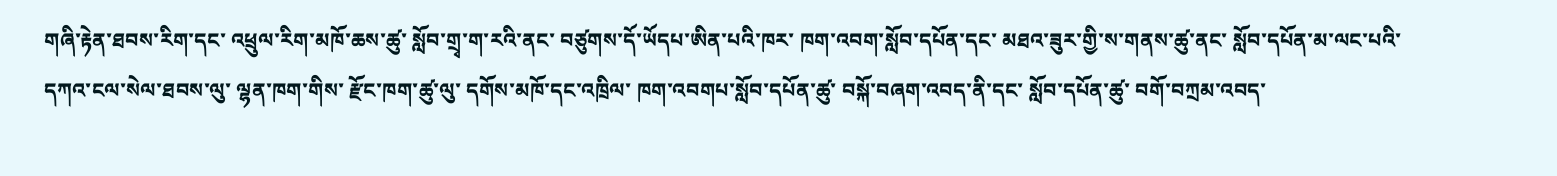གཞི་རྟེན་ཐབས་རིག་དང་ འཕྲུལ་རིག་མཁོ་ཆས་ཚུ་ སློབ་གྲྭ་ག་རའི་ནང་ བཙུགས་དོ་ཡོདཔ་ཨིན་པའི་ཁར་ ཁག་འབག་སློབ་དཔོན་དང་ མཐའ་ཟུར་གྱི་ས་གནས་ཚུ་ནང་ སློབ་དཔོན་མ་ལང་པའི་ དཀའ་ངལ་སེལ་ཐབས་ལུ་ ལྷན་ཁག་གིས་ རྫོང་ཁག་ཚུ་ལུ་ དགོས་མཁོ་དང་འཁྲིལ་ ཁག་འབགཔ་སློབ་དཔོན་ཚུ་ བསྐོ་བཞག་འབད་ནི་དང་ སློབ་དཔོན་ཚུ་ བགོ་བཀྲམ་འབད་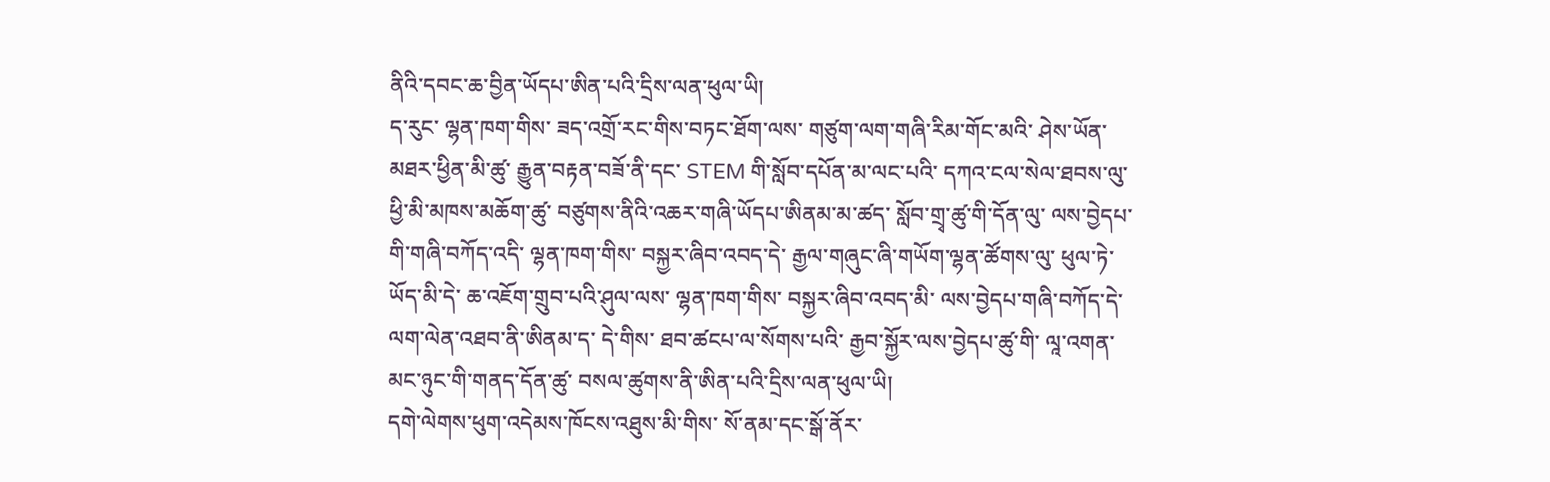ནིའི་དབང་ཆ་བྱིན་ཡོདཔ་ཨིན་པའི་དྲིས་ལན་ཕུལ་ཡི།
ད་རུང་ ལྷན་ཁག་གིས་ ཟད་འགྲོ་རང་གིས་བཏང་ཐོག་ལས་ གཙུག་ལག་གཞི་རིམ་གོང་མའི་ ཤེས་ཡོན་མཐར་ཕྱིན་མི་ཚུ་ རྒྱུན་བརྟན་བཟོ་ནི་དང་ STEM གི་སློབ་དཔོན་མ་ལང་པའི་ དཀའ་ངལ་སེལ་ཐབས་ལུ་ ཕྱི་མི་མཁས་མཆོག་ཚུ་ བཙུགས་ནིའི་འཆར་གཞི་ཡོདཔ་ཨིནམ་མ་ཚད་ སློབ་གྲྭ་ཚུ་གི་དོན་ལུ་ ལས་བྱེདཔ་གི་གཞི་བཀོད་འདི་ ལྷན་ཁག་གིས་ བསྐྱར་ཞིབ་འབད་དེ་ རྒྱལ་གཞུང་ཞི་གཡོག་ལྷན་ཚོགས་ལུ་ ཕུལ་ཏེ་ཡོད་མི་དེ་ ཆ་འཇོག་གྲུབ་པའི་ཤུལ་ལས་ ལྷན་ཁག་གིས་ བསྐྱར་ཞིབ་འབད་མི་ ལས་བྱེདཔ་གཞི་བཀོད་དེ་ ལག་ལེན་འཐབ་ནི་ཨིནམ་ད་ དེ་གིས་ ཐབ་ཚངཔ་ལ་སོགས་པའི་ རྒྱབ་སྐྱོར་ལས་བྱེདཔ་ཚུ་གི་ ལཱ་འགན་མང་ཉུང་གི་གནད་དོན་ཚུ་ བསལ་ཚུགས་ནི་ཨིན་པའི་དྲིས་ལན་ཕུལ་ཡི།
དགེ་ལེགས་ཕུག་འདེམས་ཁོངས་འཐུས་མི་གིས་ སོ་ནམ་དང་སྒོ་ནོར་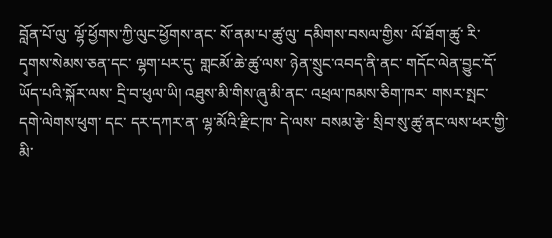བློན་པོ་ལུ་ ལྷོ་ཕྱོགས་ཀྱི་ལུང་ཕྱོགས་ནང་ སོ་ནམ་པ་ཚུ་ལུ་ དམིགས་བསལ་གྱིས་ ལོ་ཐོག་ཚུ་ རི་དྭགས་སེམས་ཅན་དང་ ལྷག་པར་དུ་ གླངམོ་ཆེ་ཚུ་ལས་ ཉེན་སྲུང་འབད་ནི་ནང་ གདོང་ལེན་བྱུང་དོ་ཡོད་པའི་སྐོར་ལས་ དྲི་བ་ཕུལ་ཡི། འཐུས་མི་གིས་ཞུ་མི་ནང་ འཕྲལ་ཁམས་ཅིག་ཁར་ གསར་སྤང་ དགེ་ལེགས་ཕུག་ དང་ དར་དཀར་ན་ ལྷ་མོའི་རྫིང་ཁ་ དེ་ལས་ བསམ་རྩེ་ སྲིབ་སུ་ཚུ་ནང་ལས་ཕར་གྱི་ མི་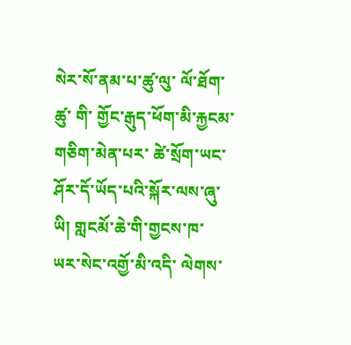སེར་སོ་ནམ་པ་ཚུ་ལུ་ ལོ་ཐོག་ཚུ་ གི་ གྱོང་རྒུད་ཕོག་མི་རྐྱངམ་གཅིག་མེན་པར་ ཚེ་སྲོག་ཡང་ ཤོར་དོ་ཡོད་པའི་སྐོར་ལས་ཞུ་ཡི། གླངམོ་ཆེ་གི་གྱངས་ཁ་ ཡར་སེང་འགྱོ་མི་འདི་ ལེགས་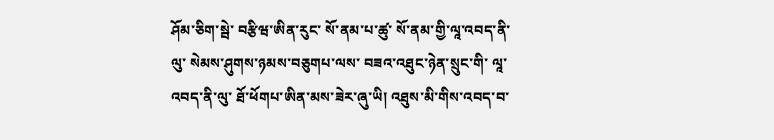ཤོམ་ཅིག་སྦེ་ བརྩིཝ་ཨིན་རུང་ སོ་ནམ་པ་ཚུ་ སོ་ནམ་གྱི་ལཱ་འབད་ནི་ལུ་ སེམས་ཤུགས་ཉམས་བཅུགཔ་ལས་ བཟའ་འཐུང་ཉེན་སྲུང་གི་ ལཱ་འབད་ནི་ལུ་ ཐོ་ཕོགཔ་ཨིན་མས་ཟེར་ཞུ་ཡི། འཐུས་མི་གིས་འབད་བ་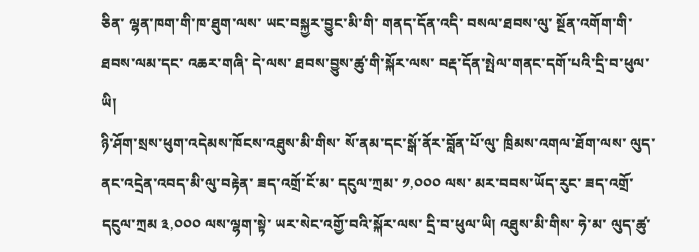ཅིན་ ལྷན་ཁག་གི་ཁ་ཐུག་ལས་ ཡང་བསྐྱར་བྱུང་མི་གི་ གནད་དོན་འདི་ བསལ་ཐབས་ལུ་ སྔོན་འགོག་གི་ཐབས་ལམ་དང་ འཆར་གཞི་ དེ་ལས་ ཐབས་བྱུས་ཚུ་གི་སྐོར་ལས་ བརྡ་དོན་སྤེལ་གནང་དགོ་པའི་དྲི་བ་ཕུལ་ཡི།
ཉི་ཤོག་སྲས་ཕུག་འདེམས་ཁོངས་འཐུས་མི་གིས་ སོ་ནམ་དང་སྒོ་ནོར་བློན་པོ་ལུ་ ཁྲིམས་འགལ་ཐོག་ལས་ ལུད་ནང་འདྲེན་འབད་མི་ལུ་བརྟེན་ ཟད་འགྲོ་ངོ་མ་ དངུལ་ཀྲམ་ ༡,༠༠༠ ལས་ མར་བབས་ཡོད་རུང་ ཟད་འགྲོ་དངུལ་ཀྲམ ༣,༠༠༠ ལས་ལྷག་སྟེ་ ཡར་སེང་འགྱོ་བའི་སྐོར་ལས་ དྲི་བ་ཕུལ་ཡི། འཐུས་མི་གིས་ ཧེ་མ་ ལུད་ཚུ་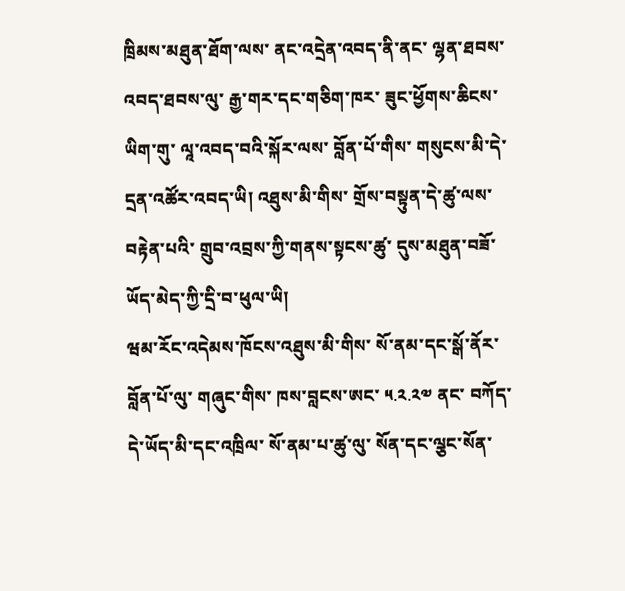ཁྲིམས་མཐུན་ཐོག་ལས་ ནང་འདྲེན་འབད་ནི་ནང་ ལྷན་ཐབས་འབད་ཐབས་ལུ་ རྒྱ་གར་དང་གཅིག་ཁར་ ཟུང་ཕྱོགས་ཆིངས་ཡིག་གུ་ ལཱ་འབད་བའི་སྐོར་ལས་ བློན་པོ་གིས་ གསུངས་མི་དེ་ དྲན་འཚོར་འབད་ཡི། འཐུས་མི་གིས་ གྲོས་བསྟུན་དེ་ཚུ་ལས་བརྟེན་པའི་ གྲུབ་འབྲས་ཀྱི་གནས་སྟངས་ཚུ་ དུས་མཐུན་བཟོ་ཡོད་མེད་ཀྱི་དྲི་བ་ཕུལ་ཡི།
ཝམ་རོང་འདེམས་ཁོངས་འཐུས་མི་གིས་ སོ་ནམ་དང་སྒོ་ནོར་བློན་པོ་ལུ་ གཞུང་གིས་ ཁས་བླངས་ཨང་ ༥.༢.༢༧ ནང་ བཀོད་དེ་ཡོད་མི་དང་འཁྲིལ་ སོ་ནམ་པ་ཚུ་ལུ་ སོན་དང་ལྕང་སོན་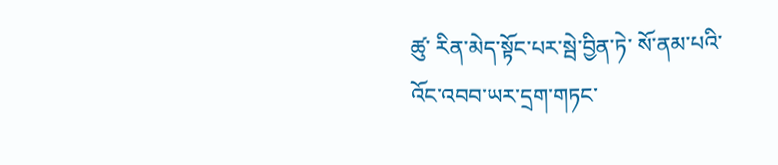ཚུ་ རིན་མེད་སྟོང་པར་སྦེ་བྱིན་ཏེ་ སོ་ནམ་པའི་འོང་འབབ་ཡར་དྲག་གཏང་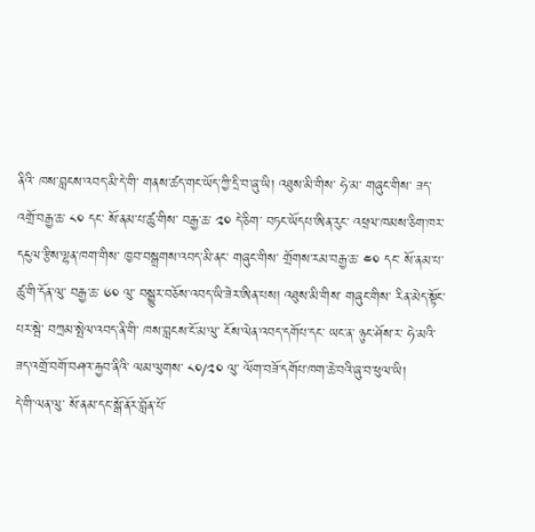ནིའི་ ཁས་བླངས་འབད་མི་དེ་གི་ གནས་ཚད་གང་ཡོད་ཀྱི་དྲི་བ་ཞུ་ཡི། འཐུས་མི་གིས་ ཧེ་མ་ གཞུང་གིས་ ཟད་འགྲོ་བརྒྱ་ཆ་ ༨༠ དང་ སོ་ནམ་པ་ཚུ་གིས་ བརྒྱ་ཆ་ ༢༠ དེ་ཅིག་ བཏང་ཡོདཔ་ཨིན་རུང་ འཕྲལ་ཁམས་ཅིག་ཁར་ དངུལ་རྩིས་ལྷན་ཁག་གིས་ ཁྱབ་བསྒྲགས་འབད་མི་ནང་ གཞུང་གིས་ གྲོགས་རམ་བརྒྱ་ཆ་ ༤༠ དང་ སོ་ནམ་པ་ཚུ་གི་དོན་ལུ་ བརྒྱ་ཆ་ ༦༠ ལུ་ བསྒྱུར་བཅོས་འབད་ཡི་ཟེར་ཨིན་པས། འཐུས་མི་གིས་ གཞུང་གིས་ རིན་མེད་སྟོང་པར་སྦེ་ བཀྲམ་སྤེལ་འབད་ནི་གི་ ཁས་བླངས་ངོ་མ་ལུ་ ངོས་ལེན་འབད་དགོཔ་དང་ ཡང་ན་ ཉུང་ཤོས་ར་ ཧེ་མའི་ ཟད་འགྲོ་བགོ་བཤའ་རྐྱབ་ནིའི་ ལམ་ལུགས་ ༨༠/༢༠ ལུ་ ལོག་བཟོ་དགོཔ་ཁག་ཆེ་བའི་ཞུ་བ་ཕུལ་ཡི།
དེ་གི་ལན་ལུ་ སོ་ནམ་དང་སྒོ་ནོར་བློན་པོ་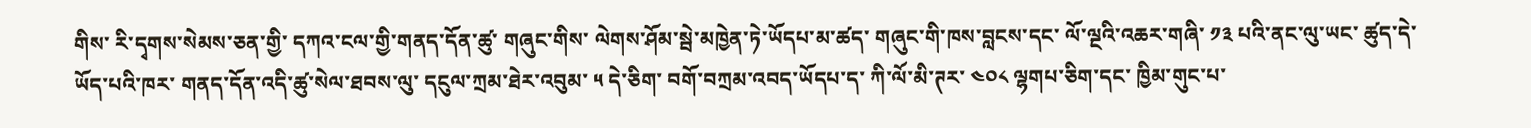གིས་ རི་དྭགས་སེམས་ཅན་གྱི་ དཀའ་ངལ་གྱི་གནད་དོན་ཚུ་ གཞུང་གིས་ ལེགས་ཤོམ་སྦེ་མཁྱེན་ཏེ་ཡོདཔ་མ་ཚད་ གཞུང་གི་ཁས་བླངས་དང་ ལོ་ལྔའི་འཆར་གཞི་ ༡༣ པའི་ནང་ལུ་ཡང་ ཚུད་དེ་ཡོད་པའི་ཁར་ གནད་དོན་འདི་ཚུ་སེལ་ཐབས་ལུ་ དངུལ་ཀྲམ་ཐེར་འབུམ་ ༥ དེ་ཅིག་ བགོ་བཀྲམ་འབད་ཡོདཔ་ད་ ཀི་ལོ་མི་ཊར་ ༤༠༨ ལྷགཔ་ཅིག་དང་ ཁྱིམ་གུང་པ་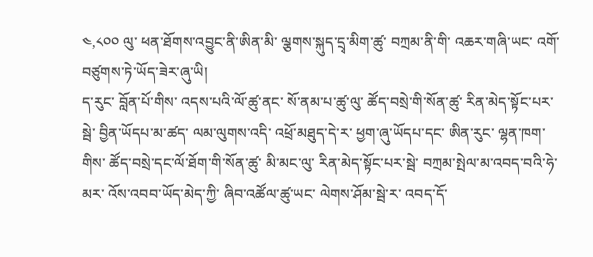༤,༨༠༠ ལུ་ ཕན་ཐོགས་འབྱུང་ནི་ཨིན་མི་ ལྕགས་སྐུད་དྲྭ་མིག་ཚུ་ བཀྲམ་ནི་གི་ འཆར་གཞི་ཡང་ འགོ་བཙུགས་ཏེ་ཡོད་ཟེར་ཞུ་ཡི།
ད་རུང་ བློན་པོ་གིས་ འདས་པའི་ལོ་ཚུ་ནང་ སོ་ནམ་པ་ཚུ་ལུ་ ཚོད་བསྲེ་གི་སོན་ཚུ་ རིན་མེད་སྟོང་པར་སྦེ་ བྱིན་ཡོདཔ་མ་ཚད་ ལམ་ལུགས་འདི་ འཕྲོ་མཐུད་དེ་ར་ ཕྱག་ཞུ་ཡོདཔ་དང་ ཨིན་རུང་ ལྷན་ཁག་གིས་ ཚོད་བསྲེ་དང་ལོ་ཐོག་གི་སོན་ཚུ་ མི་མང་ལུ་ རིན་མེད་སྟོང་པར་སྦེ་ བཀྲམ་སྤེལ་མ་འབད་བའི་ཧེ་མར་ འོས་འབབ་ཡོད་མེད་ཀྱི་ ཞིབ་འཚོལ་ཚུ་ཡང་ ལེགས་ཤོམ་སྦེ་ར་ འབད་དོ་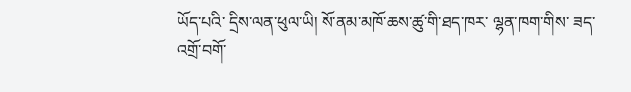ཡོད་པའི་ དྲིས་ལན་ཕུལ་ཡི། སོ་ནམ་མཁོ་ཆས་ཚུ་གི་ཐད་ཁར་ ལྷན་ཁག་གིས་ ཟད་འགྲོ་བགོ་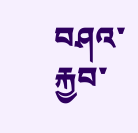བཤའ་རྐྱབ་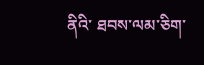ནིའི་ ཐབས་ལམ་ཅིག་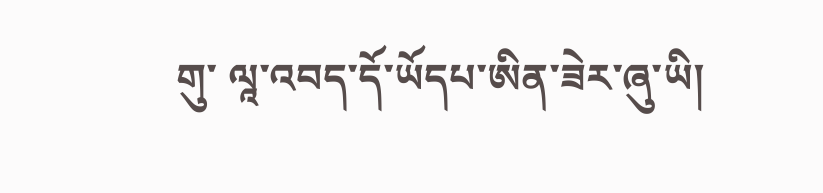གུ་ ལཱ་འབད་དོ་ཡོདཔ་ཨིན་ཟེར་ཞུ་ཡི།